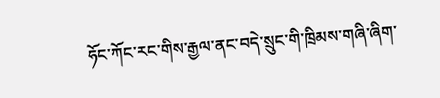ཧོང་ཀོང་རང་གིས་རྒྱལ་ནང་བདེ་སྲུང་གི་ཁྲིམས་གཞི་ཞིག་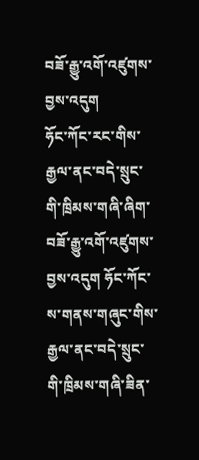བཟོ་རྒྱུ་འགོ་འཛུགས་བྱས་འདུག
ཧོང་ཀོང་རང་གིས་རྒྱལ་ནང་བདེ་སྲུང་གི་ཁྲིམས་གཞི་ཞིག་བཟོ་རྒྱུ་འགོ་འཛུགས་བྱས་འདུག ཧོང་ཀོང་ས་གནས་གཞུང་གིས་རྒྱལ་ནང་བདེ་སྲུང་གི་ཁྲིམས་གཞི་ཟིན་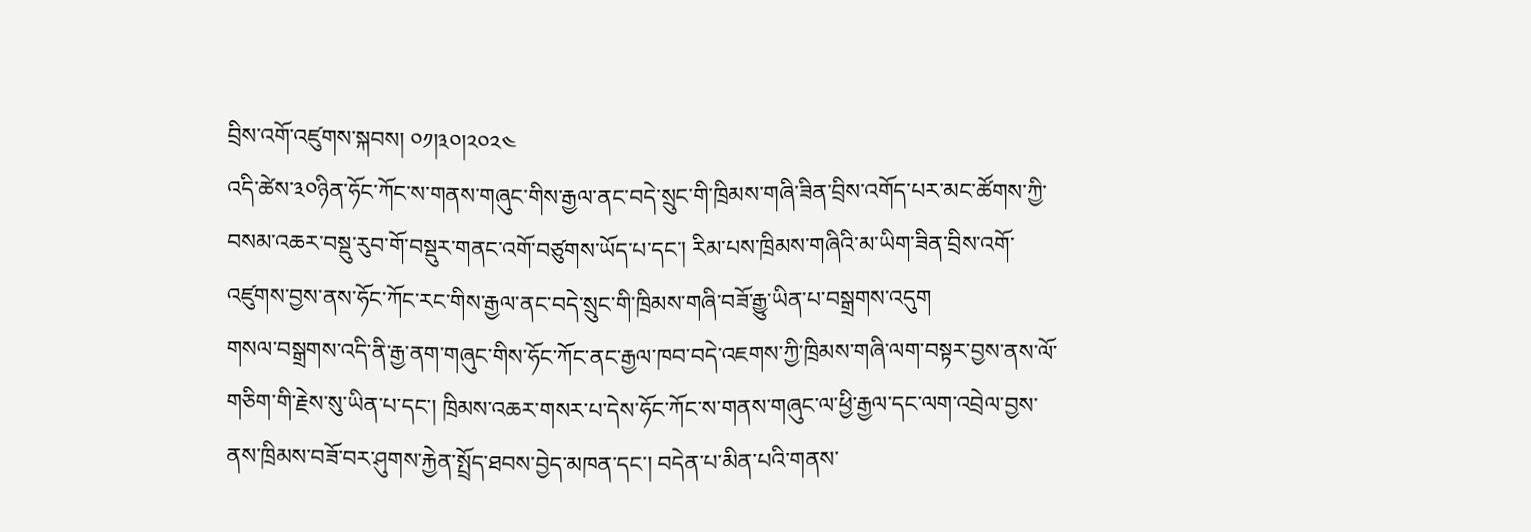བྲིས་འགོ་འཛུགས་སྐབས། ༠༡།༣༠།༢༠༢༤
འདི་ཚེས་༣༠ཉིན་ཧོང་ཀོང་ས་གནས་གཞུང་གིས་རྒྱལ་ནང་བདེ་སྲུང་གི་ཁྲིམས་གཞི་ཟིན་བྲིས་འགོད་པར་མང་ཚོགས་ཀྱི་བསམ་འཆར་བསྡུ་རུབ་གོ་བསྡུར་གནང་འགོ་བཙུགས་ཡོད་པ་དང་། རིམ་པས་ཁྲིམས་གཞིའི་མ་ཡིག་ཟིན་བྲིས་འགོ་འཛུགས་བྱས་ནས་ཧོང་ཀོང་རང་གིས་རྒྱལ་ནང་བདེ་སྲུང་གི་ཁྲིམས་གཞི་བཟོ་རྒྱུ་ཡིན་པ་བསྒྲགས་འདུག
གསལ་བསྒྲགས་འདི་ནི་རྒྱ་ནག་གཞུང་གིས་ཧོང་ཀོང་ནང་རྒྱལ་ཁབ་བདེ་འཇགས་ཀྱི་ཁྲིམས་གཞི་ལག་བསྟར་བྱས་ནས་ལོ་གཅིག་གི་རྗེས་སུ་ཡིན་པ་དང་། ཁྲིམས་འཆར་གསར་པ་དེས་ཧོང་ཀོང་ས་གནས་གཞུང་ལ་ཕྱི་རྒྱལ་དང་ལག་འབྲེལ་བྱས་ནས་ཁྲིམས་བཟོ་བར་ཤུགས་རྐྱེན་སྤྲོད་ཐབས་བྱེད་མཁན་དང་། བདེན་པ་མིན་པའི་གནས་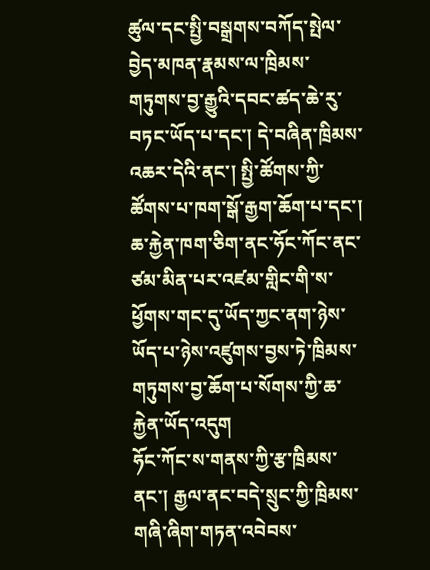ཚུལ་དང་སྤྱི་བསྒྲགས་བཀོད་སྤེལ་བྱེད་མཁན་རྣམས་ལ་ཁྲིམས་གཏུགས་བྱ་རྒྱུའི་དབང་ཚད་ཆེ་རུ་བཏང་ཡོད་པ་དང་། དེ་བཞིན་ཁྲིམས་འཆར་དེའི་ནང་། སྤྱི་ཚོགས་ཀྱི་ཚོགས་པ་ཁག་སྒོ་རྒྱག་ཆོག་པ་དང་། ཆ་རྐྱེན་ཁག་ཅིག་ནང་ཧོང་ཀོང་ནང་ཙམ་མིན་པར་འཛམ་གླིང་གི་ས་ཕྱོགས་གང་དུ་ཡོད་ཀྱང་ནག་ཉེས་ཡོད་པ་ཉེས་འཛུགས་བྱས་ཏེ་ཁྲིམས་གཏུགས་བྱ་ཆོག་པ་སོགས་ཀྱི་ཆ་རྐྱེན་ཡོད་འདུག
ཧོང་ཀོང་ས་གནས་ཀྱི་རྩ་ཁྲིམས་ནང་། རྒྱལ་ནང་བདེ་སྲུང་ཀྱི་ཁྲིམས་གཞི་ཞིག་གཏན་འབེབས་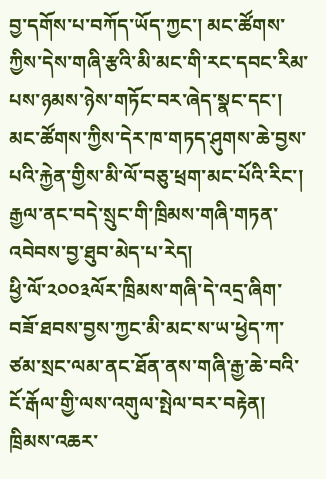བྱ་དགོས་པ་བཀོད་ཡོད་ཀྱང་། མང་ཚོགས་ཀྱིས་དེས་གཞི་རྩའི་མི་མང་གི་རང་དབང་རིམ་པས་ཉམས་ཉེས་གཏོང་བར་ཞེད་སྣང་དང་། མང་ཚོགས་ཀྱིས་དེར་ཁ་གཏད་ཤུགས་ཆེ་བྱས་པའི་རྐྱེན་གྱིས་མི་ལོ་བཅུ་ཕྲག་མང་པོའི་རིང་། རྒྱལ་ནང་བདེ་སྲུང་གི་ཁྲིམས་གཞི་གཏན་འབེབས་བྱ་ཐུབ་མེད་པ་རེད།
ཕྱི་ལོ་༢༠༠༣ལོར་ཁྲིམས་གཞི་དེ་འདྲ་ཞིག་བཟོ་ཐབས་བྱས་ཀྱང་མི་མང་ས་ཡ་ཕྱེད་ཀ་ཙམ་སྲང་ལམ་ནང་ཐོན་ནས་གཞི་རྒྱ་ཆེ་བའི་ངོ་རྒོལ་གྱི་ལས་འགུལ་སྤེལ་བར་བརྟེན། ཁྲིམས་འཆར་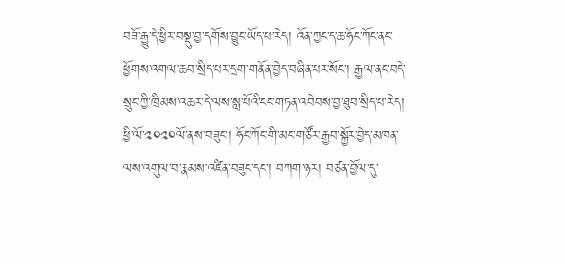བཟོ་རྒྱུ་དེ་ཕྱིར་བསྡུ་བྱ་དགོས་བྱུང་ཡོད་པ་རེད། འོན་ཀྱང་ད་ཆ་ཧོང་ཀོང་ནང་ཕྱོགས་འགལ་ཆབ་སྲིད་པར་དྲག་གནོན་བྱེད་བཞིན་པར་སོང་། རྒྱལ་ནང་བདེ་སྲུང་ཀྱི་ཁྲིམས་འཆར་དེ་ལས་སླ་པོའི་ངང་གཏན་འབེབས་བྱ་ཐུབ་སྲིད་པ་རེད། ཕྱི་ལོ་༢༠༢༠ལོ་ནས་བཟུང་། ཧོང་ཀོང་གི་མང་གཙོར་རྒྱབ་སྐྱོར་བྱེད་མཁན་ལས་འགུལ་བ་རྣམས་འཛིན་བཟུང་དང་། བཀག་ཉར། བཙན་བྱོལ་དུ་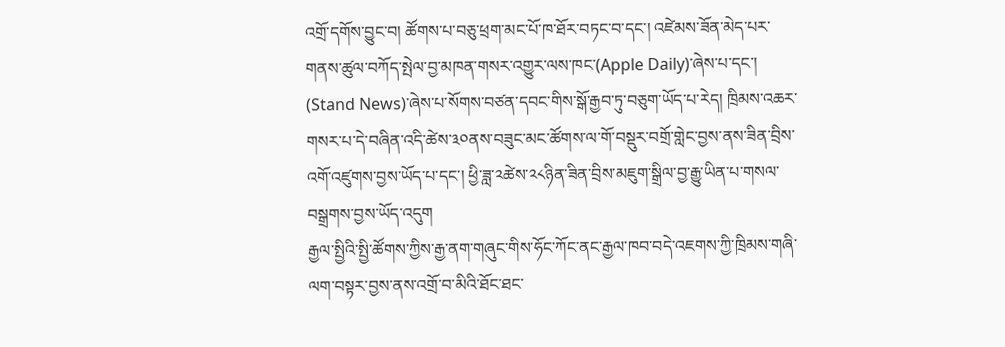འགྲོ་དགོས་བྱུང་བ། ཚོགས་པ་བཅུ་ཕྲག་མང་པོ་ཁ་ཐོར་བཏང་བ་དང་། འཛེམས་ཟོན་མེད་པར་གནས་ཚུལ་བཀོད་སྤེལ་བྱ་མཁན་གསར་འགྱུར་ལས་ཁང་(Apple Daily)་ཞེས་པ་དང་། (Stand News)་ཞེས་པ་སོགས་བཙན་དབང་གིས་སྒོ་རྒྱབ་ཏུ་བཅུག་ཡོད་པ་རེད། ཁྲིམས་འཆར་གསར་པ་དེ་བཞིན་འདི་ཚེས་༣༠ནས་བཟུང་མང་ཚོགས་ལ་གོ་བསྡུར་བགྲོ་གླེང་བྱས་ནས་ཟིན་བྲིས་འགོ་འཛུགས་བྱས་ཡོད་པ་དང་། ཕྱི་ཟླ་༢ཚེས་༢༨ཉིན་ཟིན་བྲིས་མཇུག་སྒྲིལ་བྱ་རྒྱུ་ཡིན་པ་གསལ་བསྒྲགས་བྱས་ཡོད་འདུག
རྒྱལ་སྤྱིའི་སྤྱི་ཚོགས་ཀྱིས་རྒྱ་ནག་གཞུང་གིས་ཧོང་ཀོང་ནང་རྒྱལ་ཁབ་བདེ་འཇགས་ཀྱི་ཁྲིམས་གཞི་ལག་བསྟར་བྱས་ནས་འགྲོ་བ་མིའི་ཐོང་ཐང་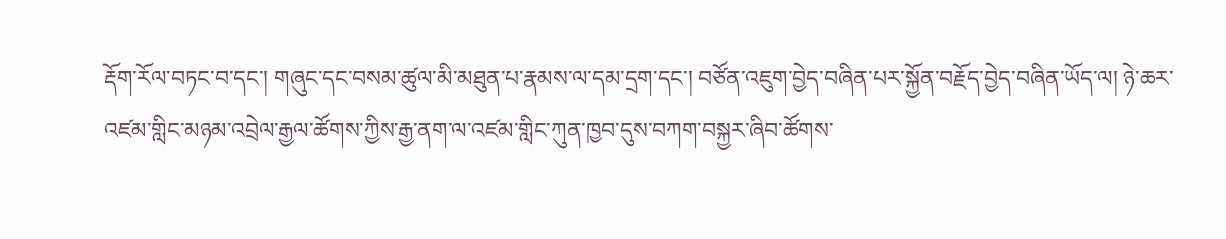རྡོག་རོལ་བཏང་བ་དང་། གཞུང་དང་བསམ་ཚུལ་མི་མཐུན་པ་རྣམས་ལ་དམ་དྲག་དང་། བཙོན་འཇུག་བྱེད་བཞིན་པར་སྐྱོན་བརྗོད་བྱེད་བཞིན་ཡོད་ལ། ཉེ་ཆར་འཛམ་གླིང་མཉམ་འབྲེལ་རྒྱལ་ཚོགས་ཀྱིས་རྒྱ་ནག་ལ་འཛམ་གླིང་ཀུན་ཁྱབ་དུས་བཀག་བསྐྱར་ཞིབ་ཚོགས་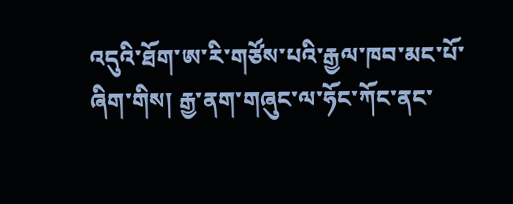འདུའི་ཐོག་ཨ་རི་གཙོས་པའི་རྒྱལ་ཁབ་མང་པོ་ཞིག་གིས། རྒྱ་ནག་གཞུང་ལ་ཧོང་ཀོང་ནང་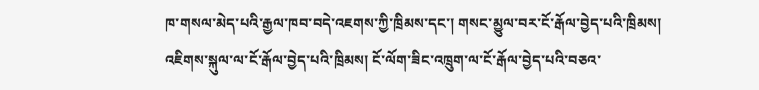ཁ་གསལ་མེད་པའི་རྒྱལ་ཁབ་བདེ་འཇགས་ཀྱི་ཁྲིམས་དང་། གསང་མྱུལ་བར་ངོ་རྒོལ་བྱེད་པའི་ཁྲིམས། འཇིགས་སྐུལ་ལ་ངོ་རྒོལ་བྱེད་པའི་ཁྲིམས། ངོ་ལོག་ཟིང་འཁྲུག་ལ་ངོ་རྒོལ་བྱེད་པའི་བཅའ་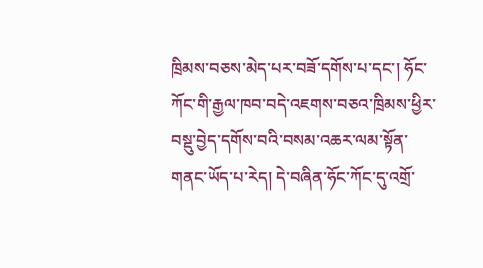ཁྲིམས་བཅས་མེད་པར་བཟོ་དགོས་པ་དང་། ཧོང་ཀོང་གི་རྒྱལ་ཁབ་བདེ་འཇགས་བཅའ་ཁྲིམས་ཕྱིར་བསྡུ་བྱེད་དགོས་བའི་བསམ་འཆར་ལམ་སྟོན་གནང་ཡོད་པ་རེད། དེ་བཞིན་ཧོང་ཀོང་དུ་འགྲོ་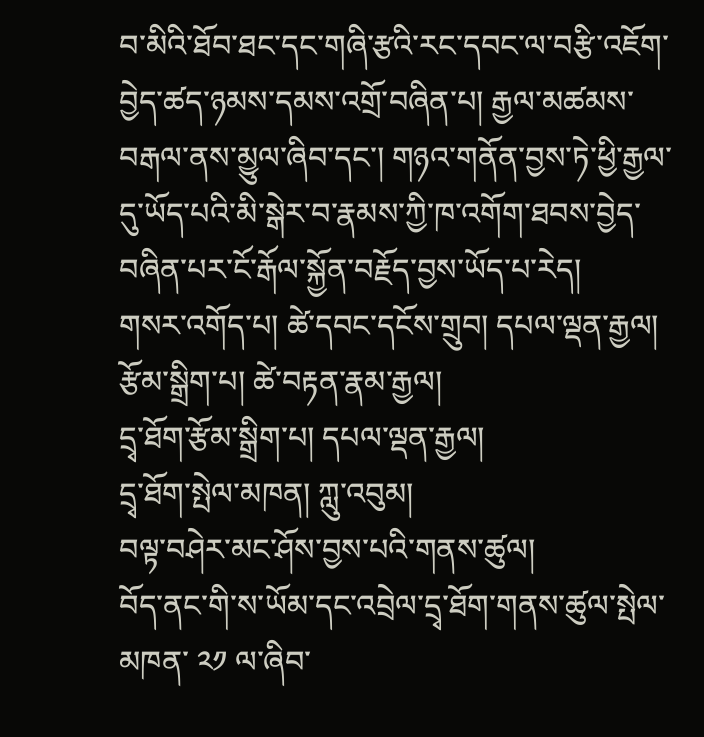བ་མིའི་ཐོབ་ཐང་དང་གཞི་རྩའི་རང་དབང་ལ་བརྩི་འཇོག་བྱེད་ཚད་ཉམས་དམས་འགྲོ་བཞིན་པ། རྒྱལ་མཚམས་བརྒལ་ནས་མྱུལ་ཞིབ་དང་། གཉའ་གནོན་བྱས་ཏེ་ཕྱི་རྒྱལ་དུ་ཡོད་པའི་མི་སྒེར་བ་རྣམས་ཀྱི་ཁ་འགོག་ཐབས་བྱེད་བཞིན་པར་ངོ་རྒོལ་སྐྱོན་བརྗོད་བྱས་ཡོད་པ་རེད།
གསར་འགོད་པ། ཚེ་དབང་དངོས་གྲུབ། དཔལ་ལྡན་རྒྱལ།
རྩོམ་སྒྲིག་པ། ཚེ་བརྟན་རྣམ་རྒྱལ།
དྲྭ་ཐོག་རྩོམ་སྒྲིག་པ། དཔལ་ལྡན་རྒྱལ།
དྲྭ་ཐོག་སྤེལ་མཁན། ཀླུ་འབུམ།
བལྟ་བཤེར་མང་ཤོས་བྱས་པའི་གནས་ཚུལ།
བོད་ནང་གི་ས་ཡོམ་དང་འབྲེལ་དྲྭ་ཐོག་གནས་ཚུལ་སྤེལ་མཁན་ ༢༡ ལ་ཞིབ་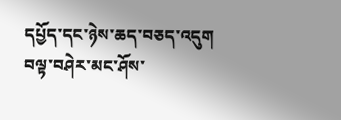དཔྱོད་དང་ཉེས་ཆད་བཅད་འདུག
བལྟ་བཤེར་མང་ཤོས་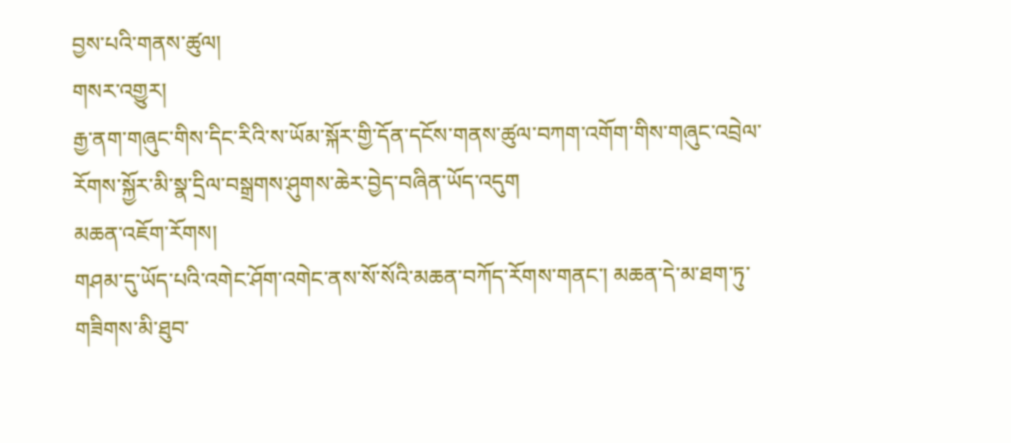བྱས་པའི་གནས་ཚུལ།
གསར་འགྱུར།
རྒྱ་ནག་གཞུང་གིས་དིང་རིའི་ས་ཡོམ་སྐོར་གྱི་དོན་དངོས་གནས་ཚུལ་བཀག་འགོག་གིས་གཞུང་འབྲེལ་རོགས་སྐྱོར་མི་སྣ་དྲིལ་བསྒྲགས་ཤུགས་ཆེར་བྱེད་བཞིན་ཡོད་འདུག
མཆན་འཇོག་རོགས།
གཤམ་དུ་ཡོད་པའི་འགེང་ཤོག་འགེང་ནས་སོ་སོའི་མཆན་བཀོད་རོགས་གནང་། མཆན་དེ་མ་ཐག་ཏུ་གཟིགས་མི་ཐུབ་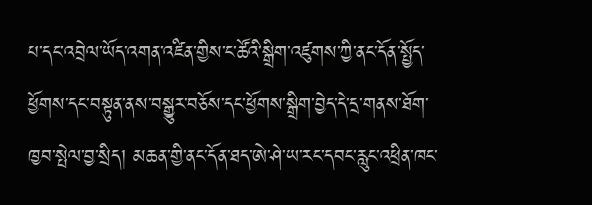པ་དང་འབྲེལ་ཡོད་འགན་འཛིན་གྱིས་ང་ཚོའི་སྒྲིག་འཛུགས་ཀྱི་ནང་དོན་སྤྱོད་ཕྱོགས་དང་བསྟུན་ནས་བསྒྱུར་བཅོས་དང་ཕྱོགས་སྒྲིག་བྱེད་དེ་དྲ་གནས་ཐོག་ཁྱབ་སྤེལ་བྱ་སྲིད། མཆན་གྱི་ནང་དོན་ཐད་ཨེ་ཤེ་ཡ་རང་དབང་རླུང་འཕྲིན་ཁང་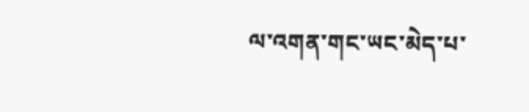ལ་འགན་གང་ཡང་མེད་པ་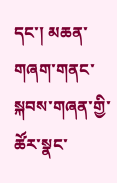དང་། མཆན་གཞག་གནང་སྐབས་གཞན་གྱི་ཚོར་སྣང་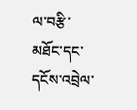ལ་བརྩི་མཐོང་དང་དངོས་འབྲེལ་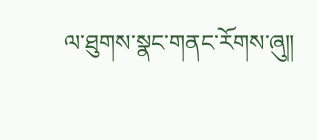ལ་ཐུགས་སྣང་གནང་རོགས་ཞུ༎